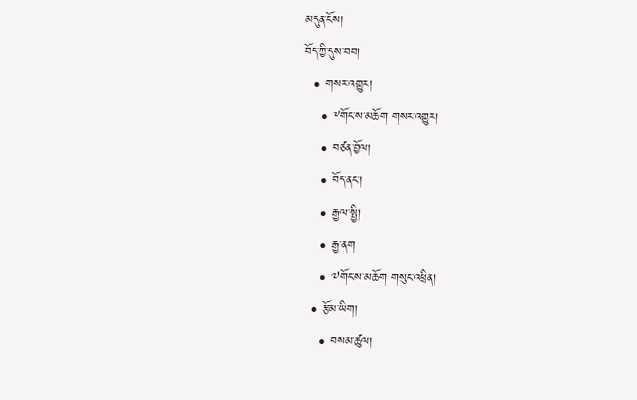མདུན་ངོས།
བོད་ཀྱི་དུས་བབ།
  • གསར་འགྱུར།
    • ༸གོང་ས་མཆོག གསར་འགྱུར།
    • བཙན་བྱོལ།
    • བོད་ནང་།
    • རྒྱལ་སྤྱི།
    • རྒྱ་ནག
    • ༧གོང་ས་མཆོག གསུང་འཕྲིན།
  • རྩོམ་ཡིག།
    • བསམ་ཚུལ།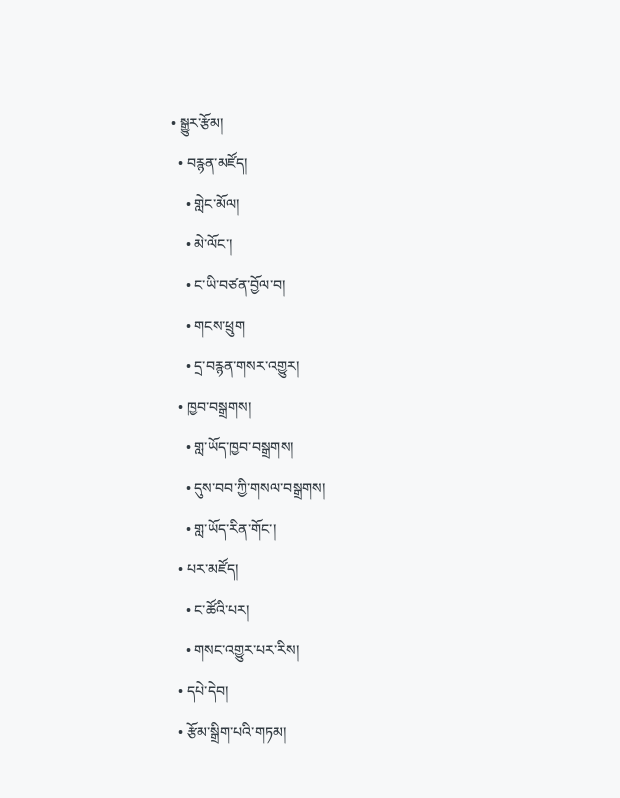• སྒྱུར་རྩོམ།
  • བརྙན་མཛོད།
    • གླེང་མོལ།
    • མེ་ལོང་།
    • ང་ཡི་བཙན་བྱོལ་བ།
    • གངས་ཕྲུག
    • དྲ་བརྙན་གསར་འགྱུར།
  • ཁྱབ་བསྒྲགས།
    • གླ་ཡོད་ཁྱབ་བསྒྲགས།
    • དུས་བབ་ཀྱི་གསལ་བསྒྲགས།
    • གླ་ཡོད་རིན་གོང་།
  • པར་མཛོད།
    • ང་ཚོའི་པར།
    • གསང་འགྱུར་པར་རིས།
  • དཔེ་དེབ།
  • རྩོམ་སྒྲིག་པའི་གཏམ།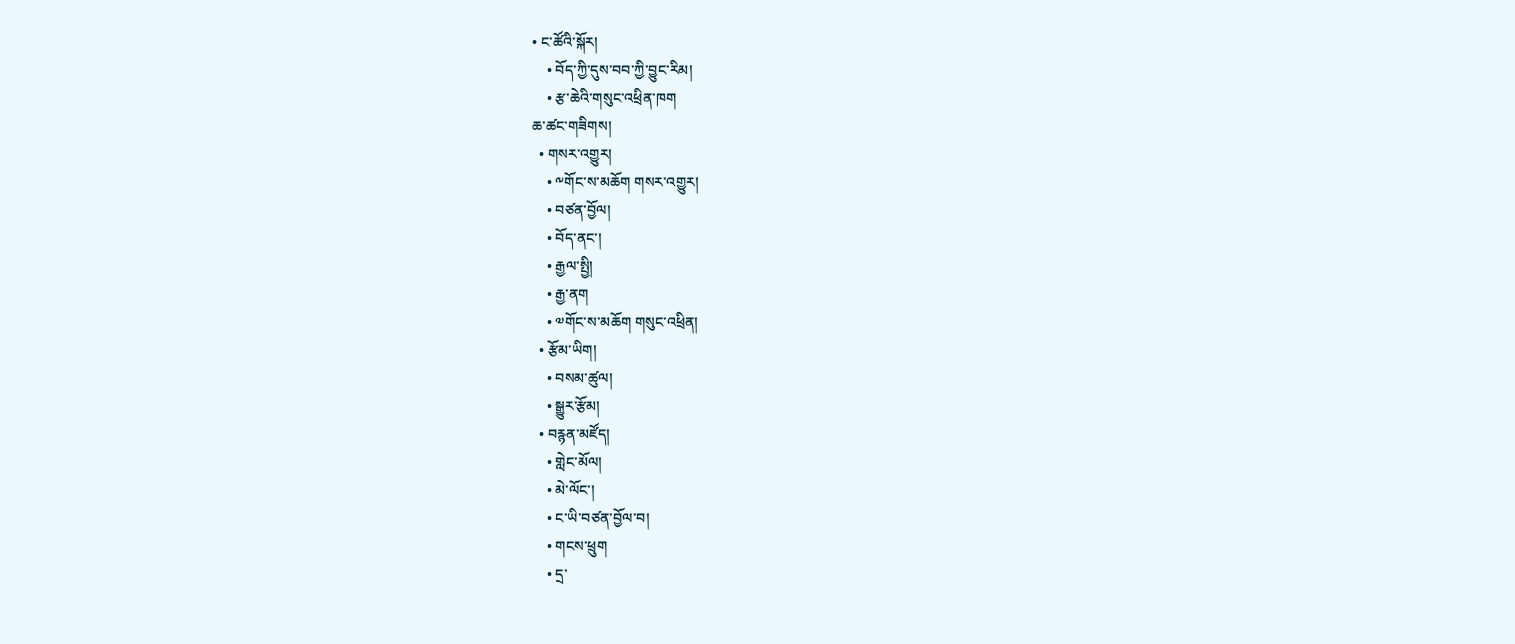• ང་ཚོའི་སྐོར།
    • བོད་ཀྱི་དུས་བབ་ཀྱི་བྱུང་རིམ།
    • རྩ་ཆེའི་གསུང་འཕྲིན་ཁག
ཆ་ཚང་གཟིགས།
  • གསར་འགྱུར།
    • ༸གོང་ས་མཆོག གསར་འགྱུར།
    • བཙན་བྱོལ།
    • བོད་ནང་།
    • རྒྱལ་སྤྱི།
    • རྒྱ་ནག
    • ༧གོང་ས་མཆོག གསུང་འཕྲིན།
  • རྩོམ་ཡིག།
    • བསམ་ཚུལ།
    • སྒྱུར་རྩོམ།
  • བརྙན་མཛོད།
    • གླེང་མོལ།
    • མེ་ལོང་།
    • ང་ཡི་བཙན་བྱོལ་བ།
    • གངས་ཕྲུག
    • དྲ་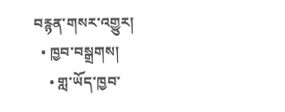བརྙན་གསར་འགྱུར།
  • ཁྱབ་བསྒྲགས།
    • གླ་ཡོད་ཁྱབ་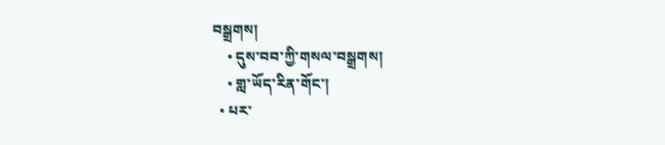བསྒྲགས།
    • དུས་བབ་ཀྱི་གསལ་བསྒྲགས།
    • གླ་ཡོད་རིན་གོང་།
  • པར་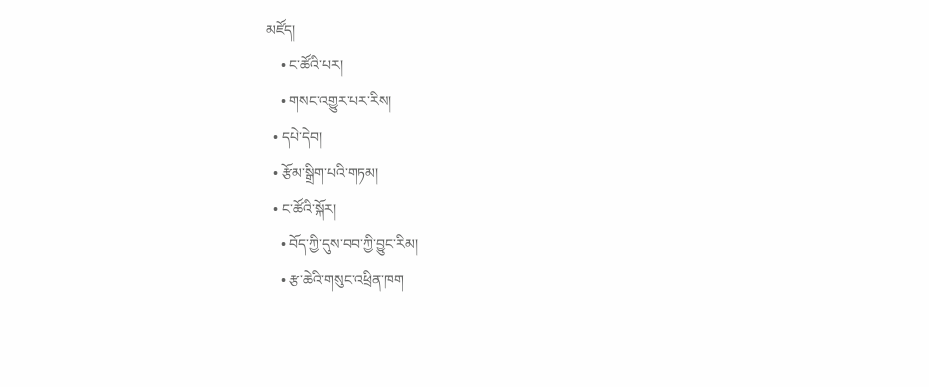མཛོད།
    • ང་ཚོའི་པར།
    • གསང་འགྱུར་པར་རིས།
  • དཔེ་དེབ།
  • རྩོམ་སྒྲིག་པའི་གཏམ།
  • ང་ཚོའི་སྐོར།
    • བོད་ཀྱི་དུས་བབ་ཀྱི་བྱུང་རིམ།
    • རྩ་ཆེའི་གསུང་འཕྲིན་ཁག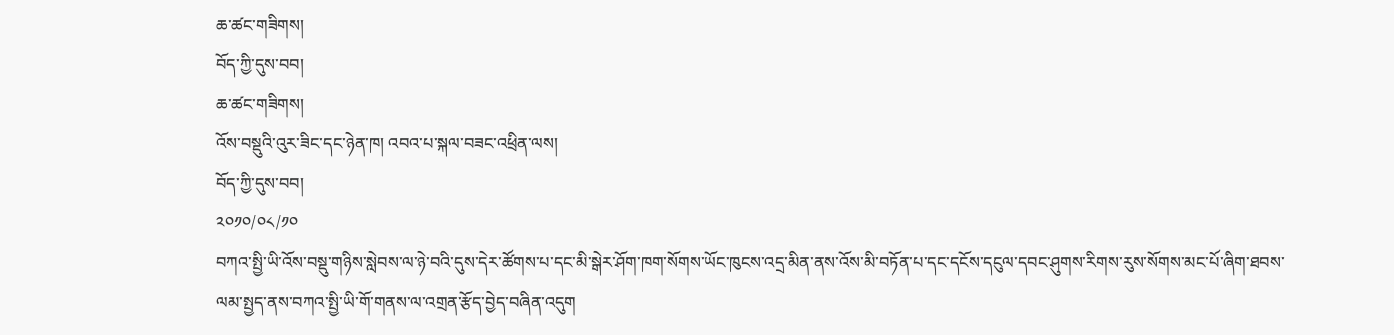ཆ་ཚང་གཟིགས།
བོད་ཀྱི་དུས་བབ།
ཆ་ཚང་གཟིགས།
འོས་བསྡུའི་འུར་ཟིང་དང་ཉེན་ཁ། འབའ་པ་སྐལ་བཟང་འཕྲིན་ལས།
བོད་ཀྱི་དུས་བབ།
༢༠༡༠/༠༨/༡༠
བཀའ་སྤྱི་ཡི་འོས་བསྡུ་གཉིས་སླེབས་ལ་ཉེ་བའི་དུས་དེར་ཚོགས་པ་དང་མི་སྒེར་ཤོག་ཁག་སོགས་ཡོང་ཁུངས་འདྲ་མིན་ནས་འོས་མི་བཏོན་པ་དང་དངོས་དངུལ་དབང་ཤུགས་རིགས་རུས་སོགས་མང་པོ་ཞིག་ཐབས་ལམ་སྤྱད་ནས་བཀའ་སྤྱི་ཡི་གོ་གནས་ལ་འགྲན་རྩོད་བྱེད་བཞིན་འདུག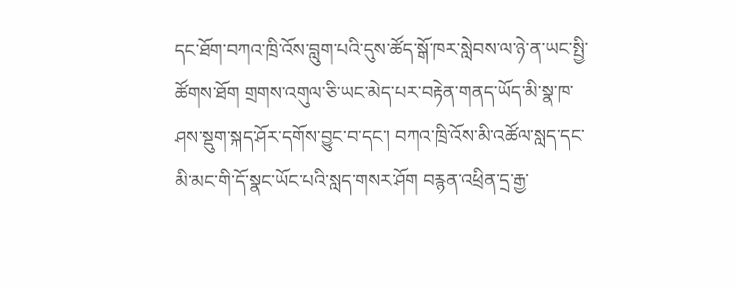དང་ཐོག་བཀའ་ཁྲི་འོས་བླུག་པའི་དུས་ཚོད་སྒོ་ཁར་སླེབས་ལ་ཉེ་ན་ཡང་སྤྱི་ཚོགས་ཐོག གྲགས་འགུལ་ཅི་ཡང་མེད་པར་བརྟེན་གནད་ཡོད་མི་སྣ་ཁ་ཤས་སྡུག་སྐད་ཤོར་དགོས་བྱུང་བ་དང་། བཀའ་ཁྲི་འོས་མི་འཚོལ་སླད་དང་མི་མང་གི་དོ་སྣང་ཡོང་པའི་སླད་གསར་ཤོག བརྙན་འཕྲིན་དྲ་རྒྱ་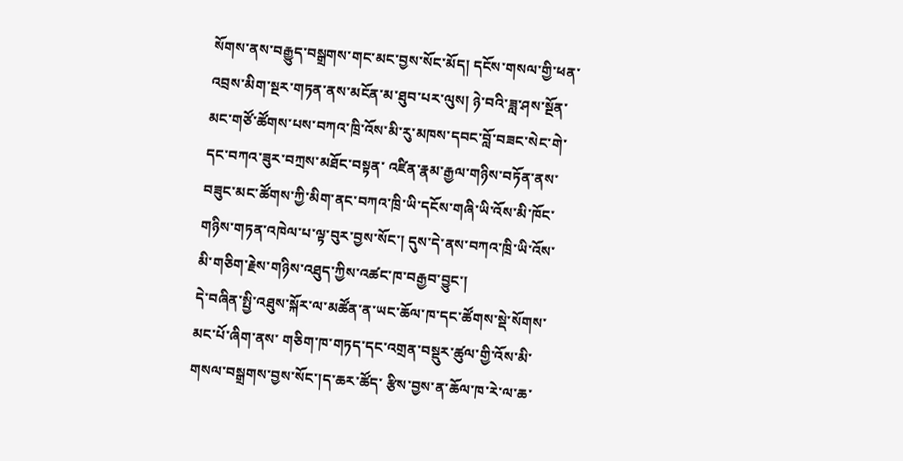སོགས་ནས་བརྒྱུད་བསྒྲགས་གང་མང་བྱས་སོང་མོད། དངོས་གསལ་གྱི་ཕན་འབྲས་མིག་སྔར་གཏན་ནས་མངོན་མ་ཐུབ་པར་ལུས། ཉེ་བའི་ཟླ་ཤས་སྔོན་མང་གཙོ་ཚོགས་པས་བཀའ་ཁྲི་འོས་མི་རུ་མཁས་དབང་བློ་བཟང་སེང་གེ་དང་བཀའ་ཟུར་བཀྲས་མཐོང་བསྟན་ འཛིན་རྣམ་རྒྱལ་གཉིས་བཏོན་ནས་བཟུང་མང་ཚོགས་ཀྱི་མིག་ནང་བཀའ་ཁྲི་ཡི་དངོས་གཞི་ཡི་འོས་མི་ཁོང་གཉིས་གཏན་འཁེལ་པ་ལྟ་བུར་བྱས་སོང་། དུས་དེ་ནས་བཀའ་ཁྲི་ཡི་འོས་མི་གཅིག་རྗེས་གཉིས་འཐུད་ཀྱིས་འཚང་ཁ་བརྒྱབ་བྱུང་།
དེ་བཞིན་སྤྱི་འཐུས་སྐོར་ལ་མཚོན་ན་ཡང་ཆོལ་ཁ་དང་ཚོགས་སྡེ་སོགས་མང་པོ་ཞིག་ནས་ གཅིག་ཁ་གཏད་དང་འགྲན་བསྡུར་ཚུལ་གྱི་འོས་མི་གསལ་བསྒྲགས་བྱས་སོང་།ད་ཆར་ཚོད་ རྩིས་བྱས་ན་ཆོལ་ཁ་རེ་ལ་ཆ་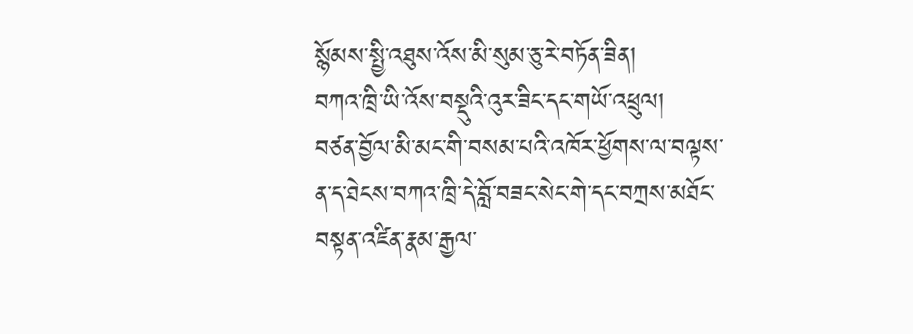སྙོམས་སྤྱི་འཐུས་འོས་མི་སུམ་ཅུ་རེ་བཏོན་ཟིན།
བཀའ་ཁྲི་ཡི་འོས་བསྡུའི་འུར་ཟིང་དང་གཡོ་འཕྲུལ།
བཙན་བྱོལ་མི་མང་གི་བསམ་པའི་འཁོར་ཕྱོགས་ལ་བལྟས་ན་ད་ཐེངས་བཀའ་ཁྲི་དེ་བློ་བཟང་སེང་གེ་དང་བཀྲས་མཐོང་བསྟན་འཛིན་རྣམ་རྒྱལ་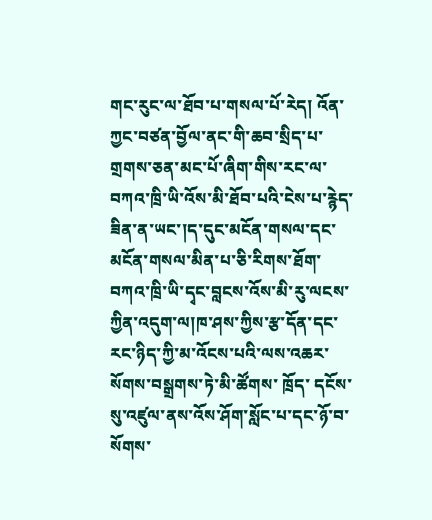གང་རུང་ལ་ཐོབ་པ་གསལ་པོ་རེད། འོན་ཀྱང་བཙན་བྱོལ་ནང་གི་ཆབ་སྲིད་པ་གྲགས་ཅན་མང་པོ་ཞིག་གིས་རང་ལ་བཀའ་ཁྲི་ཡི་འོས་མི་ཐོབ་པའི་ངེས་པ་རྙེད་ཟིན་ན་ཡང་།ད་དུང་མངོན་གསལ་དང་མངོན་གསལ་མིན་པ་ཅི་རིགས་ཐོག་བཀའ་ཁྲི་ཡི་དྭང་བླངས་འོས་མི་རུ་ལངས་ཀྱིན་འདུག་ལ།ཁ་ཤས་ཀྱིས་རྩ་དོན་དང་རང་ཉིད་ཀྱི་མ་འོངས་པའི་ལས་འཆར་སོགས་བསྒྲགས་ཏེ་མི་ཚོགས་ ཁྲོད་ དངོས་སུ་འཛུལ་ནས་འོས་ཤོག་སློང་པ་དང་ཉོ་བ་སོགས་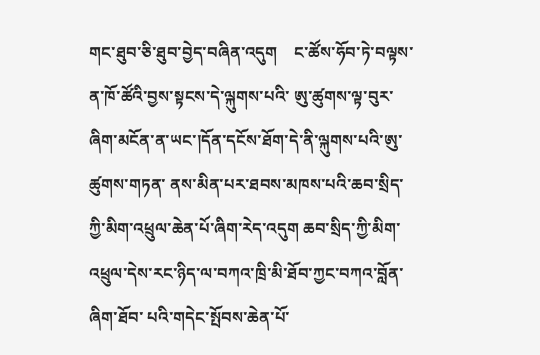གང་ཐུབ་ཅི་ཐུབ་བྱེད་བཞིན་འདུག    ང་ཚོས་ཧོབ་ཏེ་བལྟས་ན་ཁོ་ཚོའི་བྱས་སྟངས་དེ་ལྐུགས་པའི་ ཨུ་ཚུགས་ལྟ་བུར་ཞིག་མངོན་ན་ཡང་།དོན་དངོས་ཐོག་དེ་ནི་ལྐུགས་པའི་ཨུ་ཚུགས་གཏན་ ནས་མིན་པར་ཐབས་མཁས་པའི་ཆབ་སྲིད་ཀྱི་མིག་འཕྲུལ་ཆེན་པོ་ཞིག་རེད་འདུག ཆབ་སྲིད་ཀྱི་མིག་འཕྲུལ་དེས་རང་ཉིད་ལ་བཀའ་ཁྲི་མི་ཐོབ་ཀྱང་བཀའ་བློན་ཞིག་ཐོབ་ པའི་གདེང་སྤོབས་ཆེན་པོ་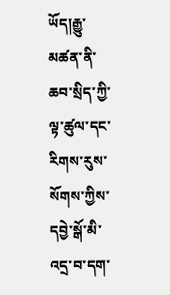ཡོད།རྒྱུ་མཚན་ནི་ཆབ་སྲིད་ཀྱི་ལྟ་ཚུལ་དང་རིགས་རུས་ སོགས་ཀྱིས་དབྱེ་སྒོ་མི་འདྲ་བ་དག་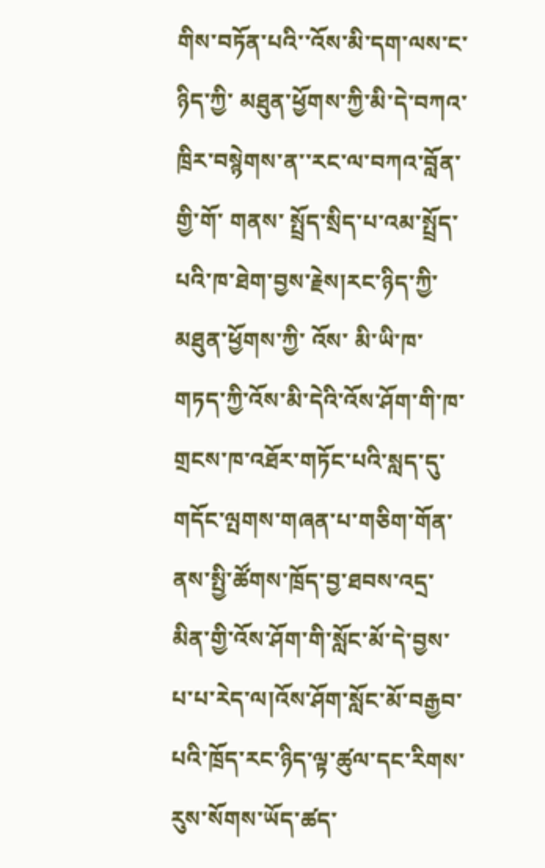གིས་བཏོན་པའི་་འོས་མི་དག་ལས་ང་ཉིད་ཀྱི་ མཐུན་ཕྱོགས་ཀྱི་མི་དེ་བཀའ་ཁྲིར་བསྙེགས་ན་་རང་ལ་བཀའ་བློན་གྱི་གོ་ གནས་ སྤྲོད་སྲིད་པ་འམ་སྤྲོད་པའི་ཁ་ཐེག་བྱས་རྗེས།རང་ཉིད་ཀྱི་མཐུན་ཕྱོགས་ཀྱི་ འོས་ མི་ཡི་ཁ་གཏད་ཀྱི་འོས་མི་དེའི་འོས་ཤོག་གི་ཁ་གྲངས་ཁ་འཐོར་གཏོང་པའི་སླད་དུ་གདོང་ལྤགས་གཞན་པ་གཅིག་གོན་ནས་སྤྱི་ཚོགས་ཁྲོད་བྱ་ཐབས་འདྲ་མིན་གྱི་འོས་ཤོག་གི་སློང་མོ་དེ་བྱས་པ་པ་རེད་ལ།འོས་ཤོག་སློང་མོ་བརྒྱབ་པའི་ཁྲོད་རང་ཉིད་ལྟ་ཚུལ་དང་རིགས་རུས་སོགས་ཡོད་ཚད་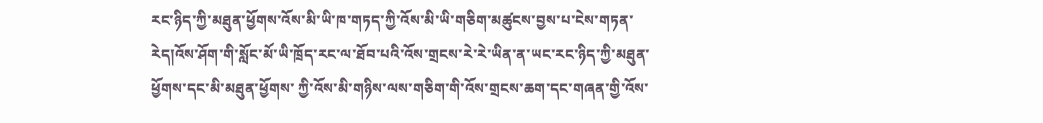རང་ཉིད་ཀྱི་མཐུན་ཕྱོགས་འོས་མི་ཡི་ཁ་གཏད་ཀྱི་འོས་མི་ཡི་གཅིག་མཚུངས་བྱས་པ་ངེས་གཏན་རེད།འོས་ཤོག་གི་སློང་མོ་ཡི་ཁྲོད་རང་ལ་ཐོབ་པའི་འོས་གྲངས་རེ་རེ་ཡིན་ན་ཡང་རང་ཉིད་ཀྱི་མཐུན་ཕྱོགས་དང་མི་མཐུན་ཕྱོགས་ ཀྱི་འོས་མི་གཉིས་ལས་གཅིག་གི་འོས་གྲངས་ཆག་དང་གཞན་གྱི་འོས་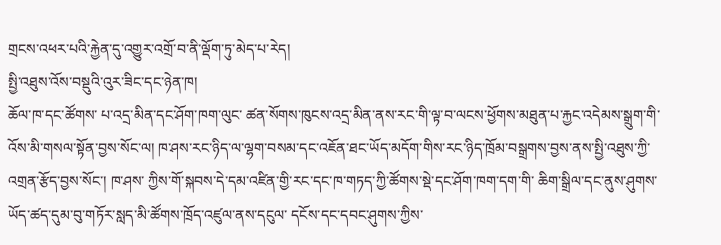གྲངས་འཕར་པའི་རྐྱེན་དུ་འགྱུར་འགྲོ་བ་ནི་ལྡོག་ཏུ་མེད་པ་རེད།
སྤྱི་འཐུས་འོས་བསྡུའི་འུར་ཟིང་དང་ཉེན་ཁ།
ཆོལ་ཁ་དང་ཚོགས་ པ་འདྲ་མིན་དང་ཤོག་ཁག་ལུང་ ཚན་སོགས་ཁུངས་འདྲ་མིན་ནས་རང་གི་ལྟ་བ་ལངས་ཕྱོགས་མཐུན་པ་རྐྱང་འདེམས་སྒྲུག་གི་ འོས་མི་གསལ་སྟོན་བྱས་སོང་ལ། ཁ་ཤས་རང་ཉིད་ལ་ལྷག་བསམ་དང་འཇོན་ཐང་ཡོད་མདོག་གིས་རང་ཉིད་ཁྲོམ་བསྒྲགས་བྱས་ནས་སྤྱི་འཐུས་ཀྱི་འགྲན་རྩོད་བྱས་སོང་། ཁ་ཤས་ ཀྱིས་གོ་སྐབས་དེ་དམ་འཛིན་གྱི་རང་དང་ཁ་གཏད་ཀྱི་ཚོགས་སྡེ་དང་ཤོག་ཁག་དག་གི་ ཆིག་སྒྲིལ་དང་ནུས་ཤུགས་ཡོད་ཚད་དུམ་བུ་གཏོར་སླད་མི་ཚོགས་ཁྲོད་འཛུལ་ནས་དངུལ་ དངོས་དང་དབང་ཤུགས་ཀྱིས་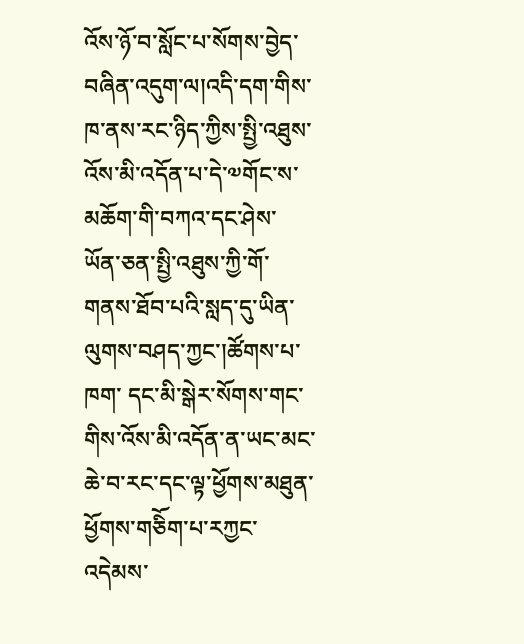འོས་ཉོ་བ་སློང་པ་སོགས་བྱེད་བཞིན་འདུག་ལ།འདི་དག་གིས་ ཁ་ནས་རང་ཉིད་ཀྱིས་སྤྱི་འཐུས་འོས་མི་འདོན་པ་དེ་༧གོང་ས་མཆོག་གི་བཀའ་དང་ཤེས་ ཡོན་ཅན་སྤྱི་འཐུས་ཀྱི་གོ་གནས་ཐོབ་པའི་སླད་དུ་ཡིན་ལུགས་བཤད་ཀྱང་།ཚོགས་པ་ཁག་ དང་མི་སྒེར་སོགས་གང་གིས་འོས་མི་འདོན་ན་ཡང་མང་ཆེ་བ་རང་དང་ལྟ་ཕྱོགས་མཐུན་ ཕྱོགས་གཅིོག་པ་རཀྱང་འདེམས་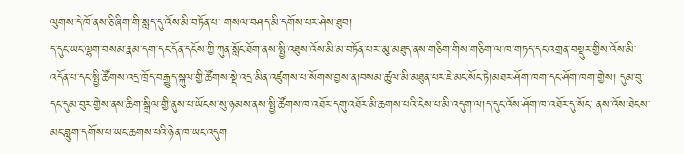ལུགས་དེ་ཁོ་ནས་ཅི་ཞིག་གི་སླད་དུ་འོས་མི་བཏོན་པ་ གསལ་བཤད་མི་དགོས་པར་ཤེས་ཐུབ།
ད་དུང་ཡང་ལྷག་བསམ་རྣམ་དག་དང་དོན་དངོས་ཀྱི་ཀུན་སློང་ཐོག་ནས་སྤྱི་འཐུས་འོས་མི་མ་བཏོན་པར་་མུ་མཐུད་ནས་གཅིག་གིས་གཅིག་ལ་ཁ་གཏད་དང་འགྲན་བསྡུར་གྱིས་འོས་མི་འདོན་པ་དང་སྤྱི་ཚོགས་འདྲ་ཁྲོད་བརྒྱུད་སྐུལ་གྱི་ཚོགས་སྡེ་འདྲ་མིན་འཛུགས་པ་སོགས་བྱས་ན།བསམ་ཚུལ་མི་མཐུན་པར་ཇེ་མང་སོང་ཏེ།མཐར་ཤོག་ཁག་དང་ཤོག་ཁག་གྱེས། དུམ་བུ་དང་དུམ་བུར་གྱེས་ནས་ཆིག་སྒྲིལ་གྱི་ནུས་པ་ཡོངས་སུ་ཉམས་ནས་སྤྱི་ཚོགས་ཁ་འཐོར་དགུ་འཐོར་མི་ཆགས་པའི་ངེས་པ་མི་འདུག་ལ།ད་དུང་འོས་ཤོག་ཁ་འཐོར་དུ་སོང་ ནས་འོས་ཐེངས་མང་བླུག་དགོས་པ་ཡང་ཆགས་པའི་ཉེན་ཁ་ཡང་འདུག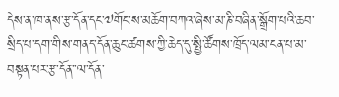དེས་ན་ཁ་ནས་རྩ་དོན་དང་༧གོང་ས་མཆོག་བཀའ་ཞེས་མ་ཎི་བཞིན་སྒྲོག་པའི་ཆབ་སྲིད་པ་དག་གིས་གནད་དོན་ཆུང་ཚགས་ཀྱི་ཆེད་དུ་སྤྱི་ཚོགས་ཁྲོད་ལམ་ངན་པ་མ་བསྟན་པར་རྩ་དོན་་ལ་དོན་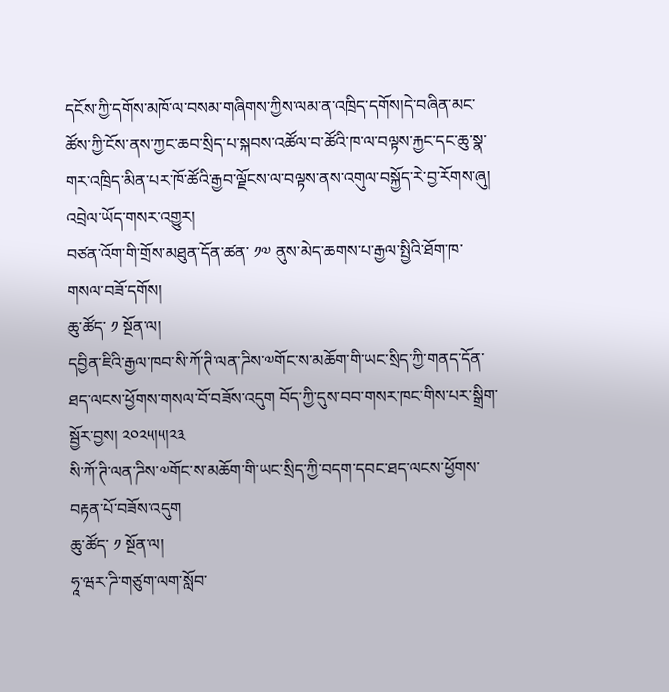དངོས་ཀྱི་དགོས་མཁོ་ལ་བསམ་གཞིགས་ཀྱིས་ལམ་ན་འཁྲིད་དགོས།དེ་བཞིན་མང་ཚོས་ཀྱི་ངོས་ནས་ཀྱང་ཆབ་སྲིད་པ་སྐབས་འཚོལ་བ་ཚོའི་ཁ་ལ་བལྟས་རྐྱང་དང་ཆུ་སྣ་གར་འཁྲིད་མིན་པར་ཁོ་ཚོའི་རྒྱབ་ལྗོངས་ལ་བལྟས་ནས་འགུལ་བསྐྱོད་རེ་བྱ་རོགས་ཞུ།
འབྲེལ་ཡོད་གསར་འགྱུར།
བཙན་འོག་གི་གྲོས་མཐུན་དོན་ཚན་ ༡༧ ནུས་མེད་ཆགས་པ་རྒྱལ་སྤྱིའི་ཐོག་ཁ་གསལ་བཟོ་དགོས།
ཆུ་ཚོད་ ༡ སྔོན་ལ།
དབྱིན་ཇིའི་རྒྱལ་ཁབ་སི་ཀོ་ཊི་ལན་ཌིས་༧གོང་ས་མཆོག་གི་ཡང་སྲིད་ཀྱི་གནད་དོན་ཐད་ལངས་ཕྱོགས་གསལ་བོ་བཟོས་འདུག བོད་ཀྱི་དུས་བབ་གསར་ཁང་གིས་པར་སྒྲིག་སྦྱོར་བྱས། ༢༠༢༥།༥།༢༣
སི་ཀོ་ཊི་ལན་ཌིས་༧གོང་ས་མཆོག་གི་ཡང་སྲིད་ཀྱི་བདག་དབང་ཐད་ལངས་ཕྱོགས་བརྟན་པོ་བཟོས་འདུག
ཆུ་ཚོད་ ༡ སྔོན་ལ།
ཧཱ་ཝར་ཌི་གཙུག་ལག་སློབ་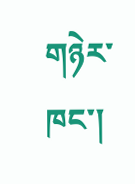གཉེར་ཁང་།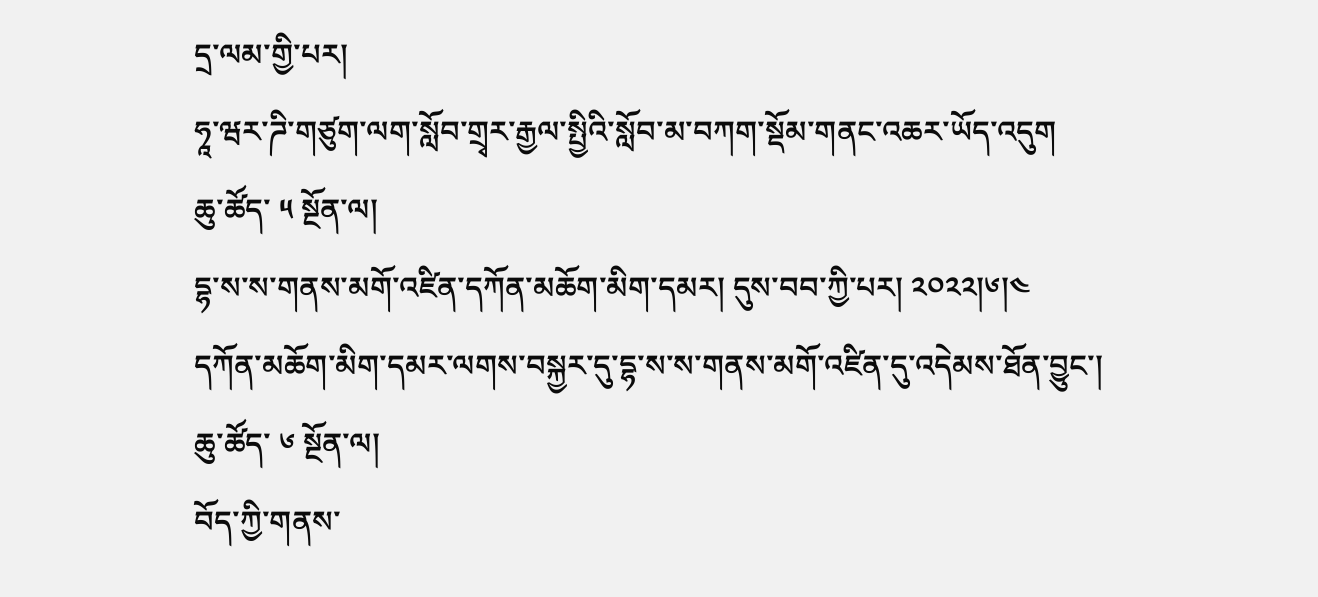དྲ་ལམ་གྱི་པར།
ཧཱ་ཝར་ཌི་གཙུག་ལག་སློབ་གྲྭར་རྒྱལ་སྤྱིའི་སློབ་མ་བཀག་སྡོམ་གནང་འཆར་ཡོད་འདུག
ཆུ་ཚོད་ ༥ སྔོན་ལ།
དྷ་ས་ས་གནས་མགོ་འཛིན་དཀོན་མཆོག་མིག་དམར། དུས་བབ་ཀྱི་པར། ༢༠༢༢།༦།༤
དཀོན་མཆོག་མིག་དམར་ལགས་བསྐྱར་དུ་དྷ་ས་ས་གནས་མགོ་འཛིན་དུ་འདེམས་ཐོན་བྱུང་།
ཆུ་ཚོད་ ༦ སྔོན་ལ།
བོད་ཀྱི་གནས་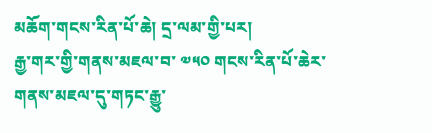མཆོག་གངས་རིན་པོ་ཆེ། དྲ་ལམ་གྱི་པར།
རྒྱ་གར་གྱི་གནས་མཇལ་བ་ ༧༥༠ གངས་རིན་པོ་ཆེར་གནས་མཇལ་དུ་གཏང་རྒྱུ་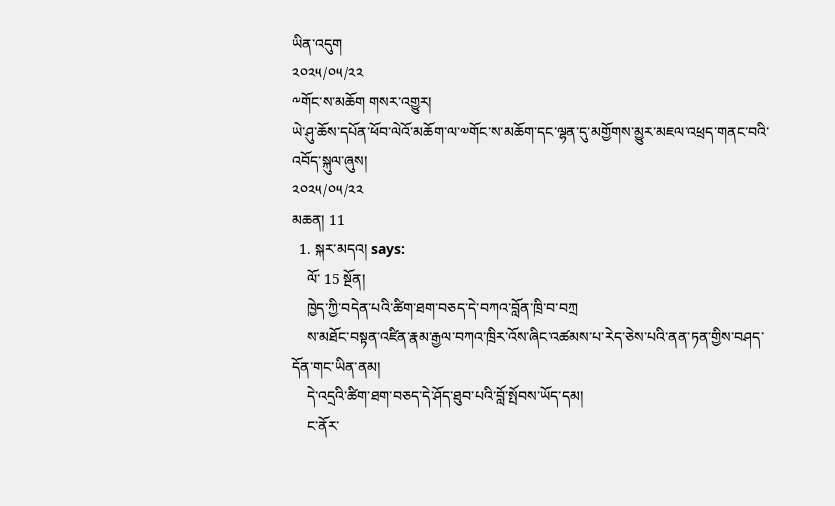ཡིན་འདུག
༢༠༢༥/༠༥/༢༢
༸གོང་ས་མཆོག གསར་འགྱུར།
ཡེ་ཤུ་ཆོས་དཔོན་ཕོབ་ལེའོ་མཆོག་ལ་༧གོང་ས་མཆོག་དང་ལྷན་དུ་མགྱོགས་མྱུར་མཇལ་འཕྲད་གནང་བའི་འབོད་སྐུལ་ཞུས།
༢༠༢༥/༠༥/༢༢
མཆན། 11
  1. སྐར་མདའ། says:
    ལོ་ 15 སྔོན།
    ཁྱེད་ཀྱི་བདེན་པའི་ཚིག་ཐག་བཅད་དེ་བཀའ་བློན་ཁྲི་བ་བཀྲ
    ས་མཐོང་བསྟན་འཛིན་རྣམ་རྒྱལ་བཀའ་ཁྲིར་འོས་ཞིང་འཚམས་པ་རེད་ཅེས་པའི་ནན་ཏན་གྱིས་བཤད་དོན་གང་ཡིན་ནམ།
    དེ་འདྲའི་ཚིག་ཐག་བཅད་དེ་ཤོད་ཐུབ་པའི་བློ་སྤོབས་ཡོད་དམ།
    ང་ནོར་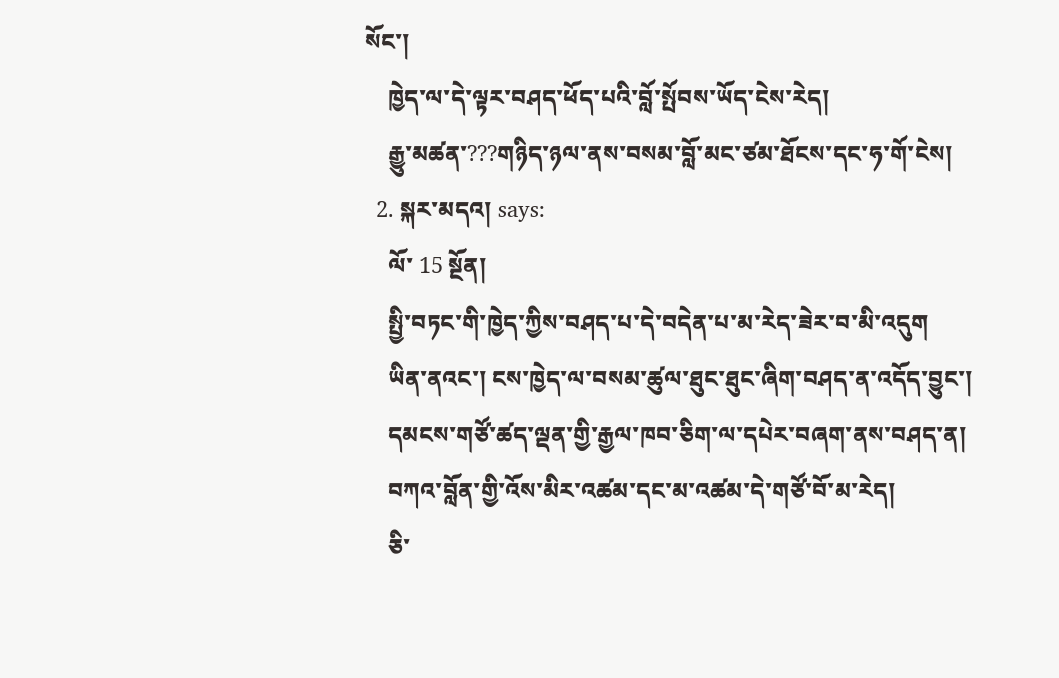སོང་།
    ཁྱེད་ལ་དེ་ལྟར་བཤད་ཕོད་པའི་བློ་སྤོབས་ཡོད་ངེས་རེད།
    རྒྱུ་མཚན་???གཉིད་ཉལ་ནས་བསམ་བློ་མང་ཙམ་ཐོངས་དང་ཧ་གོ་ངེས།
  2. སྐར་མདའ། says:
    ལོ་ 15 སྔོན།
    སྤྱི་བཏང་གི་ཁྱེད་ཀྱིས་བཤད་པ་དེ་བདེན་པ་མ་རེད་ཟེར་བ་མི་འདུག
    ཡིན་ནའང་། ངས་ཁྱེད་ལ་བསམ་ཚུལ་ཐུང་ཐུང་ཞིག་བཤད་ན་འདོད་བྱུང་།
    དམངས་གཙོ་ཚད་ལྡན་གྱི་རྒྱལ་ཁབ་ཅིག་ལ་དཔེར་བཞག་ནས་བཤད་ན།
    བཀའ་བློན་གྱི་འོས་མིར་འཚམ་དང་མ་འཚམ་དེ་གཙོ་བོ་མ་རེད།
    ཅི་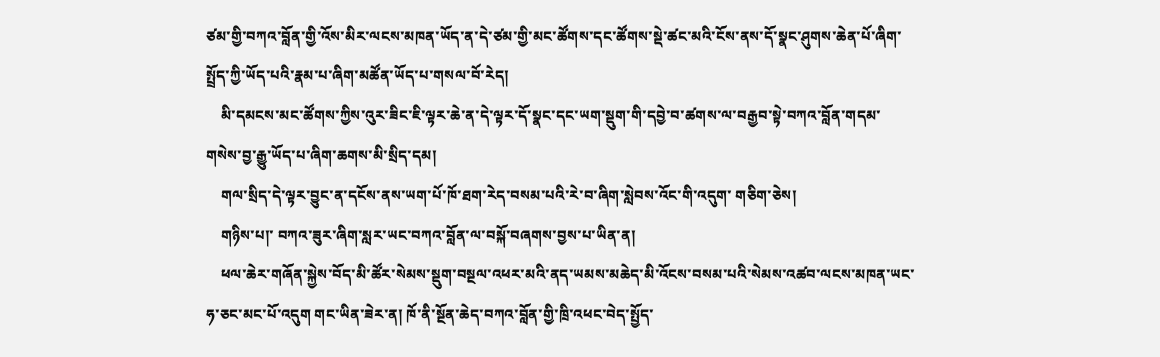ཙམ་གྱི་བཀའ་བློན་གྱི་འོས་མིར་ལངས་མཁན་ཡོད་ན་དེ་ཙམ་གྱི་མང་ཚོགས་དང་ཚོགས་སྡེ་ཚང་མའི་ངོས་ནས་དོ་སྣང་ཤུགས་ཆེན་པོ་ཞིག་སྤྲོད་ཀྱི་ཡོད་པའི་རྣམ་པ་ཞིག་མཚོན་ཡོད་པ་གསལ་བོ་རེད།
    མི་དམངས་མང་ཚོགས་ཀྱིས་འུར་ཟིང་ཇི་ལྟར་ཆེ་ན་དེ་ལྟར་དོ་སྣང་དང་ཡག་སྡུག་གི་དབྱེ་བ་ཚགས་ལ་བརྒྱབ་སྟེ་བཀའ་བློན་གདམ་གསེས་བྱ་རྒྱུ་ཡོད་པ་ཞིག་ཆགས་མི་སྲིད་དམ།
    གལ་སྲིད་དེ་ལྟར་བྱུང་ན་དངོས་ནས་ཡག་པོ་ཁོ་ཐག་རེད་བསམ་པའི་རེ་བ་ཞིག་སླེབས་འོང་གི་འདུག་ གཅིག་ཅེས།
    གཉིས་པ།་ བཀའ་ཟུར་ཞིག་སླར་ཡང་བཀའ་བློན་ལ་བསྐོ་བཞགས་བྱས་པ་ཡིན་ན།
    ཕལ་ཆེར་གཞོན་སྐྱེས་བོད་མི་ཚོར་སེམས་སྡུག་བསྔལ་འཕར་མའི་ནད་ཡམས་མཆེད་མི་འོངས་བསམ་པའི་སེམས་འཚབ་ལངས་མཁན་ཡང་ཧ་ཅང་མང་པོ་འདུག གང་ཡིན་ཟེར་ན། ཁོ་ནི་སྔོན་ཆེད་བཀའ་བློན་གྱི་ཁྲི་འཕང་བེད་སྤྱོད་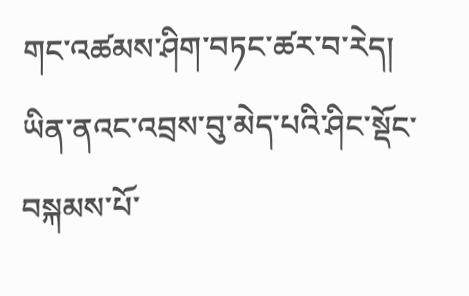གང་འཚམས་ཤིག་བཏང་ཚར་བ་རེད། ཡིན་ནའང་འབྲས་བུ་མེད་པའི་ཤིང་སྡོང་བསྐམས་པོ་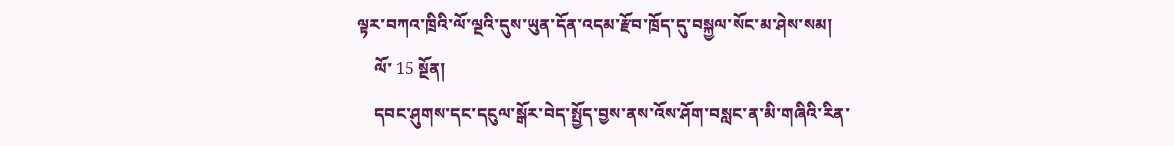ལྟར་བཀའ་ཁྲིའི་ལོ་ལྔའི་དུས་ཡུན་དོན་འདམ་རྫོབ་ཁྲོད་དུ་བསྐྱལ་སོང་མ་ཤེས་སམ།
    ལོ་ 15 སྔོན།
    དབང་ཤུགས་དང་དངུལ་སྒོར་བེད་སྤྱོད་བྱས་ནས་འོས་ཤོག་བསླང་ན་མི་གཞིའི་རིན་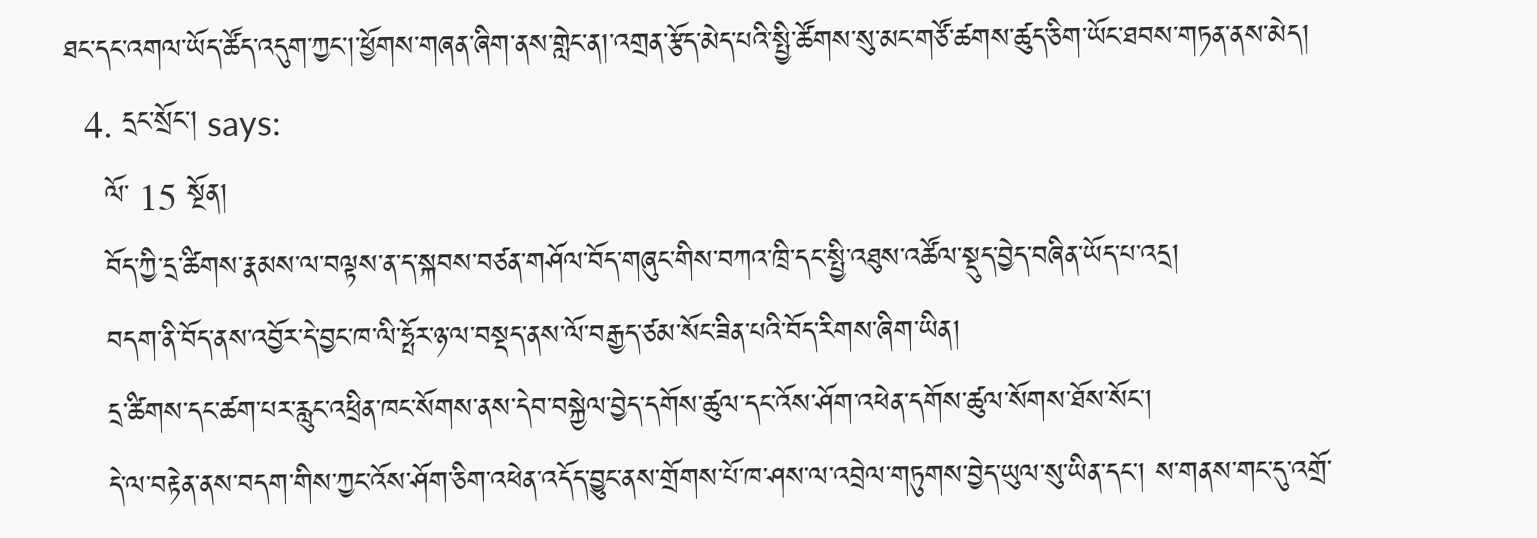ཐང་དང་འགལ་ཡོད་ཚོད་འདུག་ཀྱང་།་ཕྱོགས་གཞན་ཞིག་ནས་གླེང་ན།་འགྲན་རྩོད་མེད་པའི་སྤྱི་ཚོགས་སུ་མང་གཙོ་ཚགས་ཚུད་ཅིག་ཡོང་ཐབས་གཏན་ནས་མེད།
  4. དྲང་སྲོང་། says:
    ལོ་ 15 སྔོན།
    བོད་ཀྱི་དྲ་ཚིགས་རྣམས་ལ་བལྟས་ན་ད་སྐབས་བཙན་གཤོལ་བོད་གཞུང་གིས་བཀའ་ཁྲི་དང་སྤྱི་འཐུས་འཚོལ་སྡུད་བྱེད་བཞིན་ཡོད་པ་འདྲ།
    བདག་ནི་བོད་ནས་འབྱོར་དེ་བྱང་ཁ་ལི་ཧྤོར་ཉ་ལ་བསྡད་ནས་ལོ་བརྒྱད་ཙམ་སོང་ཟིན་པའི་བོད་རིགས་ཞིག་ཡིན།
    དྲ་ཚིགས་དང་ཚག་པར་རླུང་འཕྲིན་ཁང་སོགས་ནས་དེབ་བསྐྱེལ་བྱེད་དགོས་ཚུལ་དང་འོས་ཤོག་འཕེན་དགོས་ཚུལ་སོགས་ཐོས་སོང་།
    དེ་ལ་བརྟེན་ནས་བདག་གིས་ཀྱང་འོས་ཤོག་ཅིག་འཕེན་འདོད་བྱུང་ནས་གྲོགས་པོ་ཁ་ཤས་ལ་འབྲེལ་གཏུགས་བྱེད་ཡུལ་སུ་ཡིན་དང་། ས་གནས་གང་དུ་འགྲོ་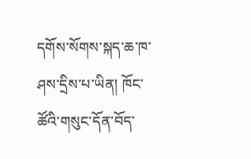དགོས་སོགས་སྐད་ཆ་ཁ་ཤས་དྲིས་པ་ཡིན། ཁོང་ཚོའི་གསུང་དོན་བོད་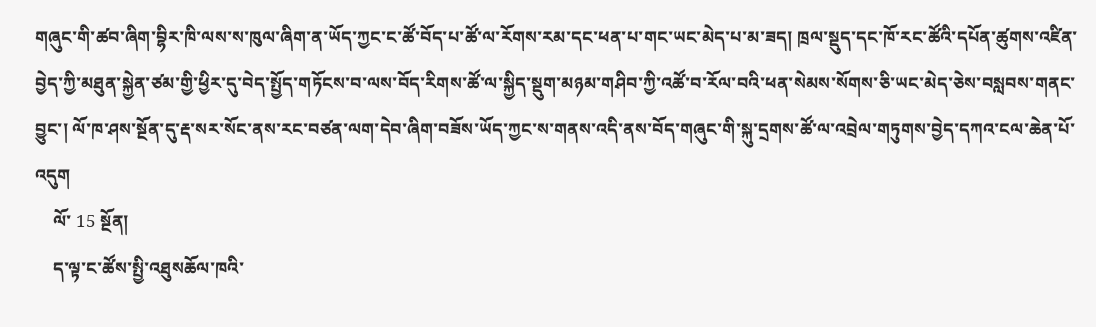གཞུང་གི་ཚབ་ཞིག་བྷིར་ཁི་ལས་ས་ཁུལ་ཞིག་ན་ཡོད་ཀྱང་ང་ཚོ་བོད་པ་ཚོ་ལ་རོགས་རམ་དང་ཕན་པ་གང་ཡང་མེད་པ་མ་ཟད། ཁྲལ་སྡུད་དང་ཁོ་རང་ཚོའི་དཔོན་ཚུགས་འཛིན་བྱེད་ཀྱི་མཐུན་སྐྱེན་ཙམ་གྱི་ཕྱིར་དུ་བེད་སྤྱོད་གཏོངས་བ་ལས་བོད་རིགས་ཚོ་ལ་སྐྱིད་སྡུག་མཉམ་གཤིབ་ཀྱི་འཚོ་བ་རོལ་བའི་ཕན་སེམས་སོགས་ཅི་ཡང་མེད་ཅེས་བསླབས་གནང་བྱུང་། ལོ་ཁ་ཤས་སྔོན་དུ་རྡ་སར་སོང་ནས་རང་བཙན་ལག་དེབ་ཞིག་བཟོས་ཡོད་ཀྱང་ས་གནས་འདི་ནས་བོད་གཞུང་གི་སྐུ་དྲགས་ཚོ་ལ་འབྲེལ་གཏུགས་བྱེད་དཀའ་ངལ་ཆེན་པོ་འདུག
    ལོ་ 15 སྔོན།
    ད་ལྟ་ང་ཚོས་སྤྱི་འཐུསཆོལ་ཁའི་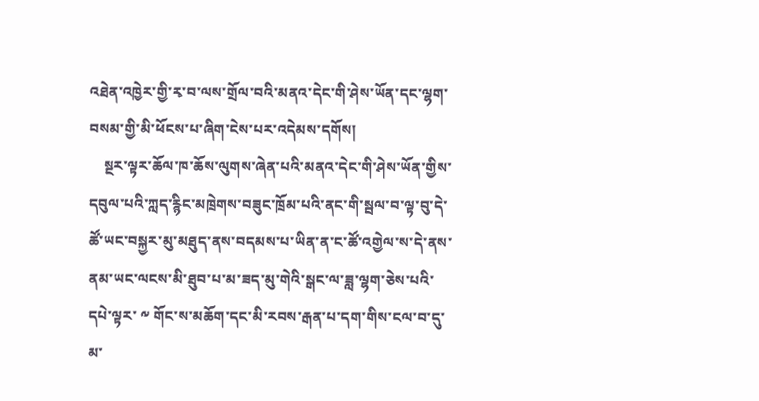འཐེན་འཁྱེར་གྱི་རྭ་བ་ལས་གྲོལ་བའི་མནའ་དེང་གི་ཤེས་ཡོན་དང་ལྷག་བསམ་གྱི་མི་ཕོངས་པ་ཞིག་ངེས་པར་འདེམས་དགོས།
    སྔར་ལྟར་ཆོལ་ཁ་ཆོས་ལུགས་ཞེན་པའི་མནའ་དེང་གི་ཤེས་ཡོན་གྱིས་དབུལ་པའི་ཀླད་རྙིང་མཁྲེགས་བཟུང་ཁྲོམ་པའི་ནང་གི་སྦལ་བ་ལྟ་བུ་དེ་ཚོ་ཡང་བསྐྱར་མུ་མཐུད་ནས་བདམས་པ་ཡིན་ན་ང་ཚོ་འགྱེལ་ས་དེ་ནས་ནམ་ཡང་ལངས་མི་ཐུབ་པ་མ་ཟད་མུ་གེའི་སྒང་ལ་ཟླ་ལྷག་ཅེས་པའི་དཔེ་ལྟར་ ༸ གོང་ས་མཆོག་དང་མི་རབས་རྒན་པ་དག་གིས་ངལ་བ་དུ་མ་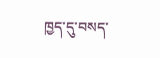ཁྱད་དུ་བསད་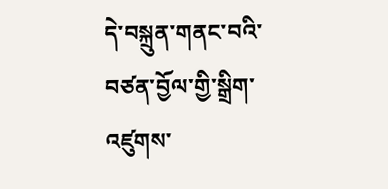དེ་བསྐྲུན་གནང་བའི་བཙན་བྱོལ་གྱི་སྒྲིག་འཛུགས་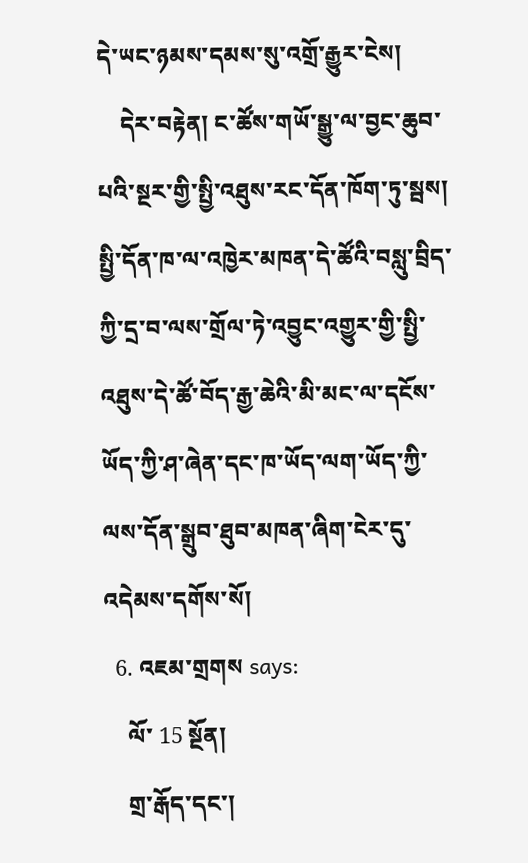དེ་ཡང་ཉམས་དམས་སུ་འགྲོ་རྒྱུར་ངེས།
    དེར་བརྟེན། ང་ཚོས་གཡོ་སྒྱུ་ལ་བྱང་ཆུབ་པའི་སྔར་གྱི་སྤྱི་འཐུས་རང་དོན་ཁོག་ཏུ་སྦས། སྤྱི་དོན་ཁ་ལ་འཁྱེར་མཁན་དེ་ཚོའི་བསླུ་བྲིད་ཀྱི་དྲ་བ་ལས་གྲོལ་ཏེ་འབྱུང་འགྱུར་གྱི་སྤྱི་འཐུས་དེ་ཚོ་བོད་རྒྱ་ཆེའི་མི་མང་ལ་དངོས་ཡོད་ཀྱི་ཤ་ཞེན་དང་ཁ་ཡོད་ལག་ཡོད་ཀྱི་ལས་དོན་སྒྲུབ་ཐུབ་མཁན་ཞིག་ངེར་དུ་འདེམས་དགོས་སོ།
  6. འཇམ་གྲགས says:
    ལོ་ 15 སྔོན།
    གྲ་རྒོད་དང་།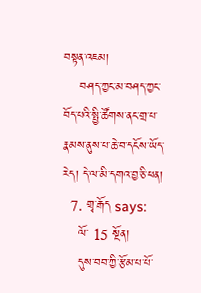བསྟན་འཇམ།
    བཤད་ཀྱང་མ་བཤད་ཀྱང་བོད་པའི་སྤྱི་ཚོགས་ནང་གྲ་པ་རྣམས་ནུས་པ་ཆེ་བ་དངོས་ཡོད་རེད། དེ་ལ་མི་དགའ་བྱ་ཅི་ཕན།
  7. གྲྭ་རྒོད says:
    ལོ་ 15 སྔོན།
    དུས་བབ་ཀྱི་རྩོམ་པ་པོ་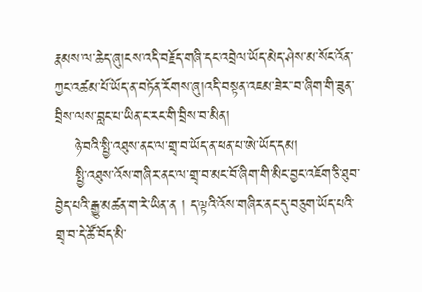རྣམས་ལ་ཆེད་ཞུ།ངས་འདི་བརྗོད་གཞི་དང་འབྲེལ་ཡོད་མེད་ཤེས་མ་སོང་འོན་ཀྱང་འཚམ་པོ་ཡོད་ན་བཏོན་རོགས་ཞུ།འདི་བསྟན་འཇམ་ཟེར་་བ་ཞིག་གི་ཟུན་བྲིས་ལས་བླང་པ་ཡིན་ང་རང་གི་བྲིས་བ་མིན།
    ཉེ་བའི་སྤྱི་འཐུས་ནང་ལ་གྲྭ་བ་ཡོད་ན་ཕན་པ་ཨེ་ཡོད་དམ།
    སྤྱི་འཐུས་འོས་གཞིར་ནང་ལ་གྲྭ་བ་མང་བོ་ཞིག་གི་མིང་བྱང་འཇོག་ཅི་ཐུབ་བྱེད་པའི་རྒྱུ་མཚན་ག་རེ་ཡིན་ན ། ད་ལྟའི་འོས་གཞིར་ནང་དུ་བཅུག་ཡོད་པའི་གྲྭ་བ་དེ་ཚོ་བོད་མི་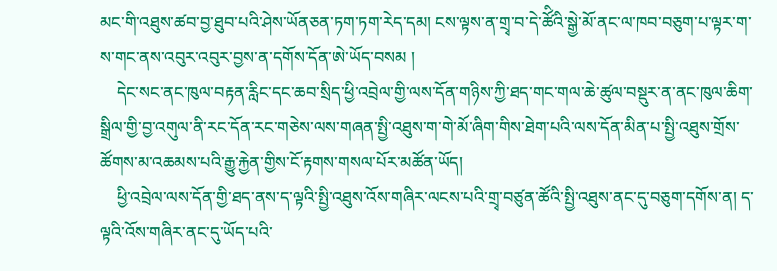མང་གི་འཐུས་ཚབ་བྱ་ཐུབ་པའི་ཤེས་ཡོནཅན་ཏག་ཏག་རེད་དམ། ངས་ལྟས་ན་གྲྭ་བ་དེ་ཚོིའི་སྒྱེ་མོ་ནང་ལ་ཁབ་བཅུག་པ་ལྟར་ག་ས་གང་ནས་འབུར་འབུར་བྱས་ན་དགོས་དོན་ཨེ་ཡོད་བསམ །
    དེང་སང་ནང་ཁུལ་བརྟན་རླིང་དང་ཆབ་སྲིད་ཕྱི་འབྲེལ་གྱི་ལས་དོན་གཉིས་ཀྱི་ཐད་གང་གལ་ཆེ་ཚུལ་བསྡུར་ན་ནང་ཁུལ་ཆིག་སྒྲིལ་གྱི་བྱ་འགུལ་ནི་རང་དོན་རང་གཅེས་ལས་གཞན་སྤྱི་འཐུས་ག་གེ་མོ་ཞིག་གིས་ཐེག་པའི་ལས་དོན་མིན་པ་སྤྱི་འཐུས་གྲོས་ཚོགས་མ་འཆམས་པའི་རྒྱུ་རྐྱེན་གྱིས་ངོ་རྟགས་གསལ་པོར་མཚོན་ཡོད།
    ཕྱི་འབྲེལ་ལས་དོན་གྱི་ཐད་ནས་ད་ལྟའི་སྤྱི་འཐུས་འོས་གཞིར་ལངས་པའི་གྲྭ་བཙུན་ཚོའི་སྤྱི་འཐུས་ནང་དུ་བཅུག་དགོས་ན། ད་ལྟའི་འོས་གཞིར་ནང་དུ་ཡོད་པའི་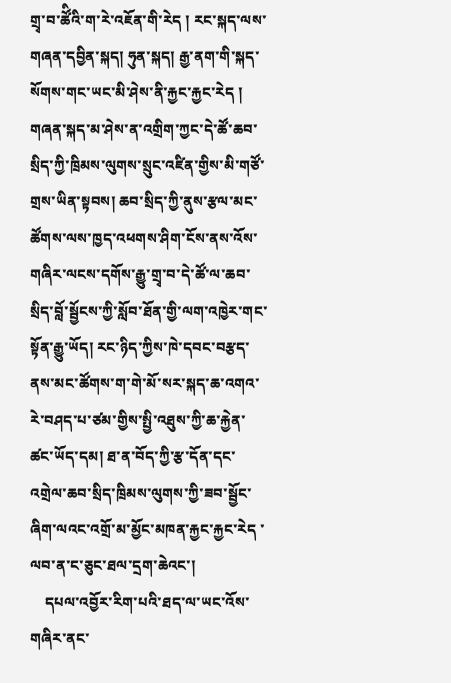གྲྭ་བ་ཚོིའི་ག་རེ་འཇོན་གི་རེད ། རང་སྐད་ལས་གཞན་དབྱིན་སྐད། ཧུན་སྐད། རྒྱ་ནག་གི་སྐད་སོགས་གང་ཡང་མི་ཤེས་ནི་རྐྱང་རྐྱང་རེད ། གཞན་སྐད་མ་ཤེས་ན་འགྲིག་ཀྱང་དེ་ཚོ་ཆབ་སྲིད་ཀྱི་ཁྲིམས་ལུགས་སྲུང་འཛིན་གྱིས་མི་གཙོ་གྲས་ཡིན་སྟབས། ཆབ་སྲིད་ཀྱི་ནུས་རྩལ་མང་ཚོགས་ལས་ཁྱད་འཕགས་ཤིག་ངོས་ནས་འོས་གཞིར་ལངས་དགོས་རྒྱུ་གྲྭ་བ་དེ་ཚོ་ལ་ཆབ་སྲིད་བློ་སྦྱོངས་ཀྱི་སློབ་ཐོན་གྱི་ལག་འཁྱེར་གང་སྟོན་རྒྱུ་ཡོད། རང་ཉིད་ཀྱིས་ཁེ་དབང་བརྩད་ནས་མང་ཚོགས་ག་གེ་མོ་སར་སྐད་ཆ་འགའ་རེ་བཤད་པ་ཙམ་གྱིས་སྤྱི་འཐུས་ཀྱི་ཆ་རྐྱེན་ཚང་ཡོད་དམ། ཐ་ན་བོད་ཀྱི་རྩ་དོན་དང་འགྲེལ་ཆབ་སྲིད་ཁྲིམས་ལུགས་ཀྱི་ཟབ་སྦྱོང་ཞིག་ལའང་འགྲོ་མ་མྱོང་མཁན་རྐྱང་རྐྱང་རེད ་ལབ་ན་ང་ཅུང་ཐལ་དྲག་ཆེའང་།
    དཔལ་འབྱོར་རིག་པའི་ཐད་ལ་ཡང་འོས་གཞིར་ནང་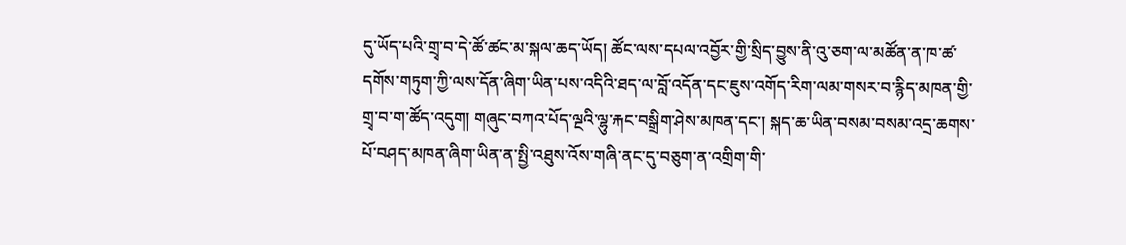དུ་ཡོད་པའི་གྲྭ་བ་དེ་ཚོ་ཚང་མ་སྐལ་ཆད་ཡོད། ཚོང་ལས་དཔལ་འབྱོར་གྱི་སྲིད་བྱུས་ནི་འུ་ཅག་ལ་མཚོན་ན་ཁ་ཚ་དགོས་གཏུག་ཀྱི་ལས་དོན་ཞིག་ཡིན་པས་འདིའི་ཐད་ལ་བློ་འདོན་དང་ཇུས་འགོད་རིག་ལམ་གསར་བ་རྙིད་མཁན་གྱི་གྲྭ་བ་ག་ཚོད་འདུག། གཞུང་བཀའ་པོད་ལྔའི་ལྷུ་རྐང་བསྒྲིག་ཤེས་མཁན་དང་། སྐད་ཆ་ཡིན་བསམ་བསམ་འདྲ་ཆགས་པོ་བཤད་མཁན་ཞིག་ཡིན་ན་སྤྱི་འཐུས་འོས་གཞི་ནང་དུ་བཅུག་ན་འགྲིག་གི་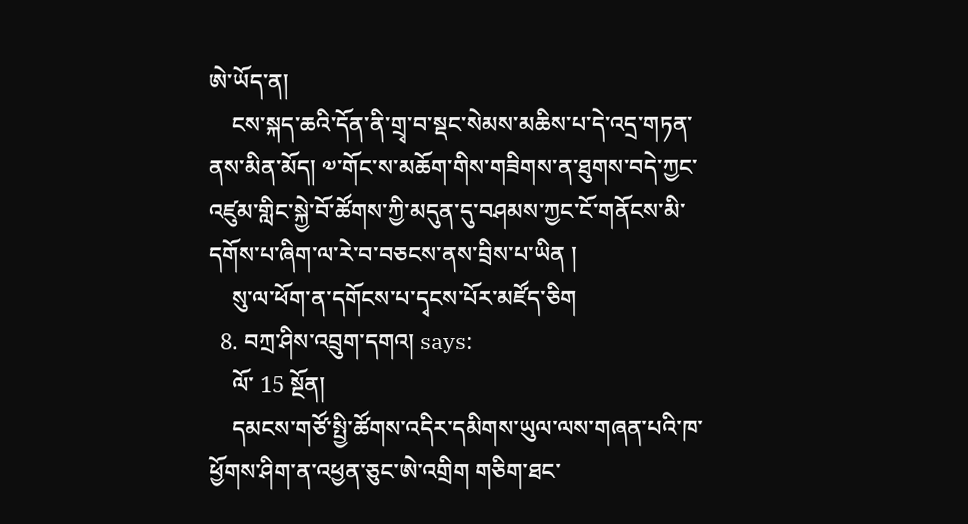ཨེ་ཡོད་ན།
    ངས་སྐད་ཆའི་དོན་ནི་གྲྭ་བ་སྡང་སེམས་མཆིས་པ་དེ་འདྲ་གཏན་ནས་མིན་མོད། ༧་གོང་ས་མཆོག་གིས་གཟིགས་ན་ཐུགས་བདེ་ཀྱང་འཛུམ་གླིང་སྐྱེ་བོ་ཚོགས་ཀྱི་མདུན་དུ་བཤམས་ཀྱང་ངོ་གནོངས་མི་དགོས་པ་ཞིག་ལ་རེ་བ་བཅངས་ནས་བྲིས་པ་ཡིན །
    སུ་ལ་ཕོག་ན་དགོངས་པ་དྭངས་པོར་མཛོད་ཅིག
  8. བཀྲ་ཤིས་འབྲུག་དགའ། says:
    ལོ་ 15 སྔོན།
    དམངས་གཙོ་སྤྱི་ཚོགས་འདིར་དམིགས་ཡུལ་ལས་གཞན་པའི་ཁ་ཕྱོགས་ཤིག་ན་འཕྱན་ཅུང་ཨེ་འགྲིག གཅིག་ཐང་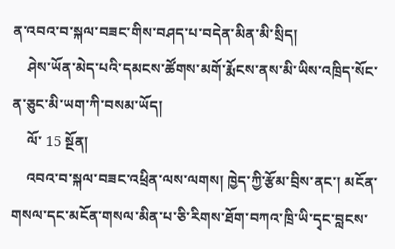ན་འབའ་བ་སྐལ་བཟང་གིས་བཤད་པ་བདེན་མིན་མི་སྲིད།
    ཤེས་ཡོན་མེད་པའི་དམངས་ཚོགས་མགོ་རྨོངས་ནས་མི་ཡིས་འཁྲིད་སོང་ན་ཅུང་མི་ཡག་ཀི་བསམ་ཡོད།
    ལོ་ 15 སྔོན།
    འབའ་བ་སྐལ་བཟང་འཕྲིན་ལས་ལགས། ཁྱེད་ཀྱི་རྩོམ་བྲིས་ནང་། མངོན་གསལ་དང་མངོན་གསལ་མིན་པ་ཅི་རིགས་ཐོག་བཀའ་ཁྲི་ཡི་དྭང་བླངས་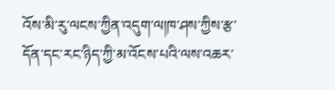འོས་མི་རུ་ལངས་ཀྱིན་འདུག་ལ།ཁ་ཤས་ཀྱིས་རྩ་དོན་དང་རང་ཉིད་ཀྱི་མ་འོངས་པའི་ལས་འཆར་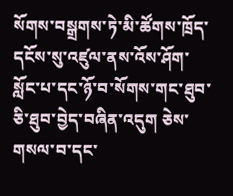སོགས་བསྒྲགས་ཏེ་མི་ཚོགས་ཁྲོད་དངོས་སུ་འཛུལ་ནས་འོས་ཤོག་སློང་པ་དང་ཉོ་བ་སོགས་གང་ཐུབ་ཅི་ཐུབ་བྱེད་བཞིན་འདུག ཅེས་གསལ་བ་དང་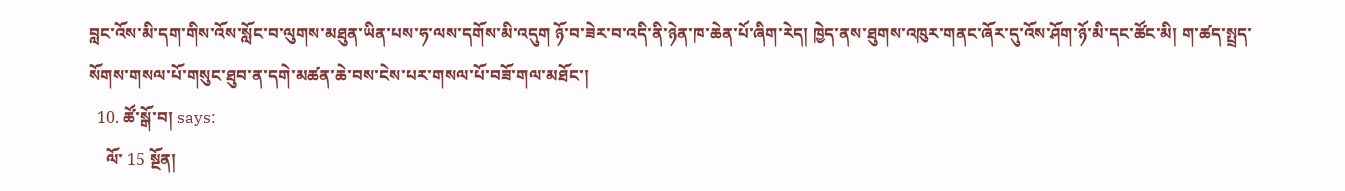བླང་འོས་མི་དག་གིས་འོས་སློང་བ་ལུགས་མཐུན་ཡིན་པས་ཧ་ལས་དགོས་མི་འདུག ཉོ་བ་ཟེར་བ་འདི་ནི་ཉེན་ཁ་ཆེན་པོ་ཞིག་རེད། ཁྱེད་ནས་ཐུགས་འཁུར་གནང་ཞོར་དུ་འོས་ཤོག་ཉོ་མི་དང་ཚོང་མི། ག་ཚད་སྤྲད་སོགས་གསལ་པོ་གསུང་ཐུབ་ན་དགེ་མཚན་ཆེ་བས་ངེས་པར་གསལ་པོ་བཟོ་གལ་མཐོང་།
  10. ཚོ་སྒོ་བ། says:
    ལོ་ 15 སྔོན།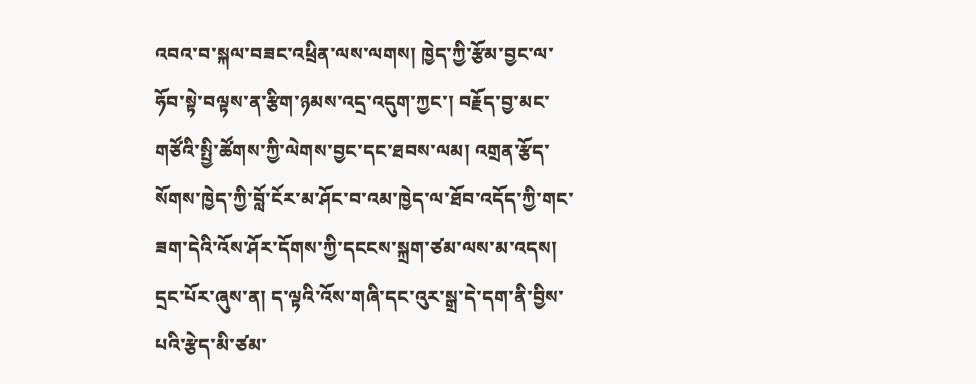འབའ་བ་སྐལ་བཟང་འཕྲིན་ལས་ལགས། ཁྱེད་ཀྱི་རྩོམ་བྱང་ལ་ཧོབ་སྟེ་བལྟས་ན་རྩིག་ཉམས་འདྲ་འདུག་ཀྱང་། བརྗོད་བྱ་མང་གཙོའི་སྤྱི་ཚོགས་ཀྱི་ལེགས་བྱང་དང་ཐབས་ལམ། འགྲན་རྩོད་སོགས་ཁྱེད་ཀྱི་བློ་ངོར་མ་ཤོང་བ་འམ་ཁྱེད་ལ་ཐོབ་འདོད་ཀྱི་གང་ཟག་དེའི་འོས་ཤོར་དོགས་ཀྱི་དངངས་སྐྲག་ཙམ་ལས་མ་འདས། དྲང་པོར་ཞུས་ན། ད་ལྟའི་འོས་གཞི་དང་འུར་སྒྲ་དེ་དག་ནི་བྱིས་པའི་རྩེད་མི་ཙམ་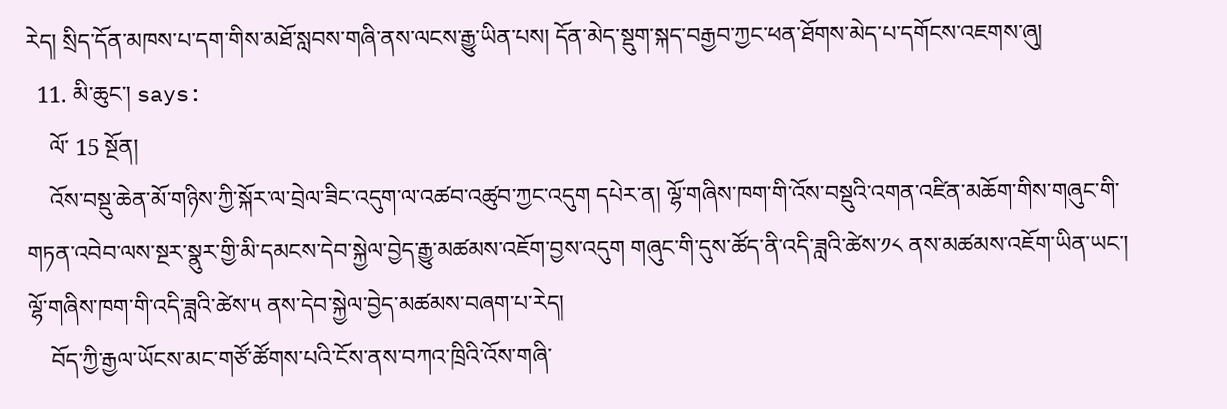རེད། སྲིད་དོན་མཁས་པ་དག་གིས་མཐོ་སླབས་གཞི་ནས་ལངས་རྒྱུ་ཡིན་པས། དོན་མེད་སྡུག་སྐད་བརྒྱབ་ཀྱང་ཕན་ཐོགས་མེད་པ་དགོངས་འཇགས་ཞུ།
  11. མི་ཆུང་། says:
    ལོ་ 15 སྔོན།
    འོས་བསྡུ་ཆེན་མོ་གཉིས་ཀྱི་སྐོར་ལ་བྲེལ་ཟིང་འདུག་ལ་འཚབ་འཚུབ་ཀྱང་འདུག དཔེར་ན། ལྷོ་གཞིས་ཁག་གི་འོས་བསྡུའི་འགན་འཛིན་མཆོག་གིས་གཞུང་གི་གཏན་འབེབ་ལས་སྔར་སྣུར་གྱི་མི་དམངས་དེབ་སྐྱེལ་བྱེད་རྒྱུ་མཚམས་འཇོག་བྱས་འདུག གཞུང་གི་དུས་ཚོད་ནི་འདི་ཟླའི་ཚེས་༡༨ ནས་མཚམས་འཇོག་ཡིན་ཡང་། ལྷོ་གཞིས་ཁག་གི་འདི་ཟླའི་ཚེས་༥ ནས་དེབ་སྐྱེལ་བྱེད་མཚམས་བཞག་པ་རེད།
    བོད་ཀྱི་རྒྱལ་ཡོངས་མང་གཙོ་ཚོགས་པའི་ངོས་ནས་བཀའ་ཁྲིའི་འོས་གཞི་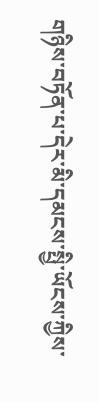གཉིས་བཏོན་པ་དེར་མི་དམངས་སྤྱི་ཡོངས་ཀྱིས་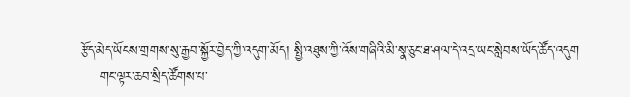རྩོད་མེད་ཡོངས་གྲགས་སུ་རྒྱབ་སྐྱོར་བྱེད་ཀྱི་འདུག་མོད། སྤྱི་འཐུས་ཀྱི་འོས་གཞིའི་མི་སྣ་ཅུང་ཐ་ཤལ་དེ་འདྲ་ཡང་སླེབས་ཡོད་ཚོད་འདུག
    གང་ལྟར་ཆབ་སྲིད་ཚོགས་པ་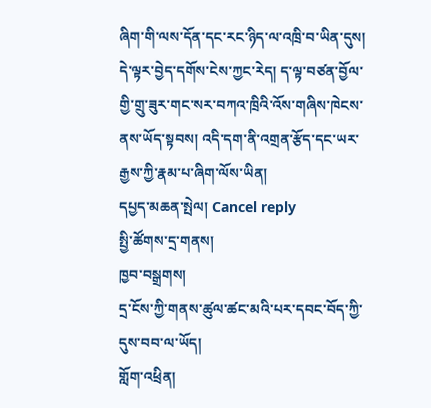ཞིག་གི་ལས་དོན་དང་རང་ཉིད་ལ་འཁྲི་བ་ཡིན་དུས། དེ་ལྟར་བྱེད་དགོས་ངེས་ཀྱང་རེད། ད་ལྟ་བཙན་བྱོལ་གྱི་གྲུ་ཟུར་གང་སར་བཀའ་ཁྲིའི་འོས་གཞིས་ཁེངས་ནས་ཡོད་སྟབས། འདི་དག་ནི་འགྲན་རྩོད་དང་ཡར་རྒྱས་ཀྱི་རྣམ་པ་ཞིག་ལོས་ཡིན།
དཔྱད་མཆན་སྤེལ། Cancel reply
སྤྱི་ཚོགས་དྲ་གནས།
ཁྱབ་བསྒྲགས།
དྲ་ངོས་ཀྱི་གནས་ཚུལ་ཚང་མའི་པར་དབང་བོད་ཀྱི་དུས་བབ་ལ་ཡོད།
གློག་འཕྲིན།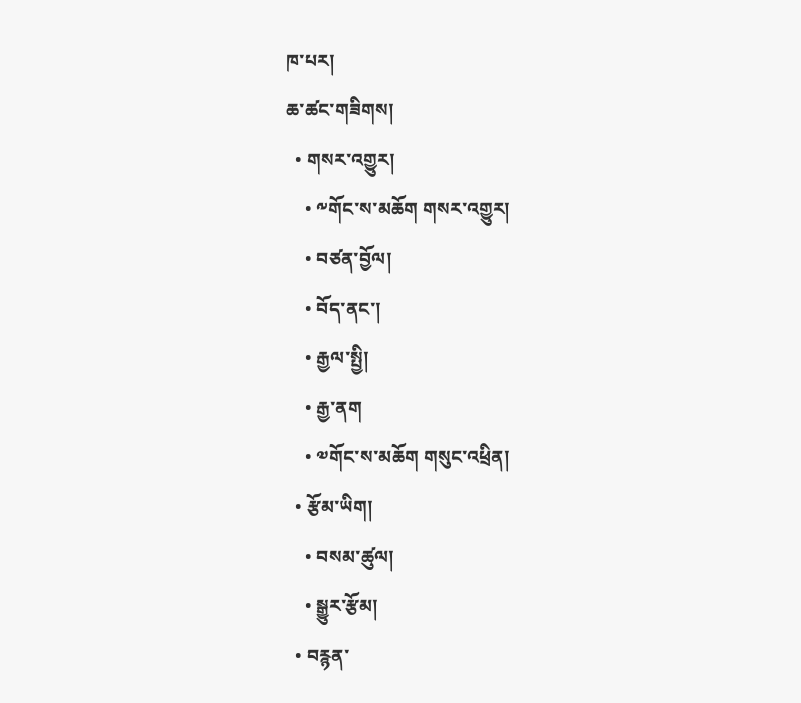ཁ་པར།
ཆ་ཚང་གཟིགས།
  • གསར་འགྱུར།
    • ༸གོང་ས་མཆོག གསར་འགྱུར།
    • བཙན་བྱོལ།
    • བོད་ནང་།
    • རྒྱལ་སྤྱི།
    • རྒྱ་ནག
    • ༧གོང་ས་མཆོག གསུང་འཕྲིན།
  • རྩོམ་ཡིག།
    • བསམ་ཚུལ།
    • སྒྱུར་རྩོམ།
  • བརྙན་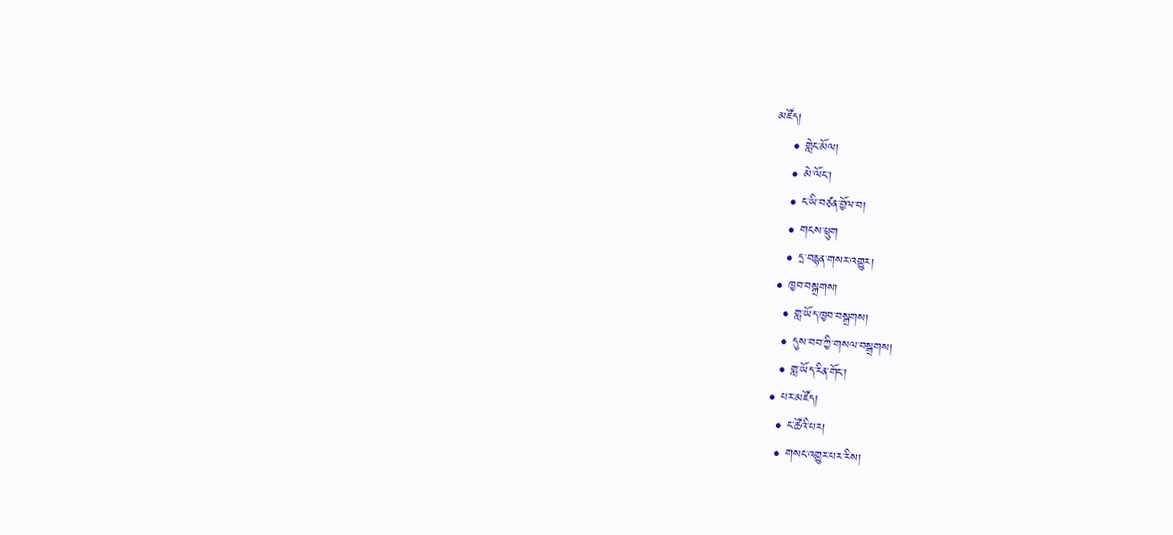མཛོད།
    • གླེང་མོལ།
    • མེ་ལོང་།
    • ང་ཡི་བཙན་བྱོལ་བ།
    • གངས་ཕྲུག
    • དྲ་བརྙན་གསར་འགྱུར།
  • ཁྱབ་བསྒྲགས།
    • གླ་ཡོད་ཁྱབ་བསྒྲགས།
    • དུས་བབ་ཀྱི་གསལ་བསྒྲགས།
    • གླ་ཡོད་རིན་གོང་།
  • པར་མཛོད།
    • ང་ཚོའི་པར།
    • གསང་འགྱུར་པར་རིས།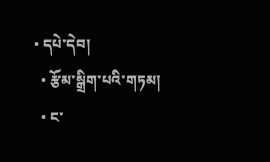• དཔེ་དེབ།
  • རྩོམ་སྒྲིག་པའི་གཏམ།
  • ང་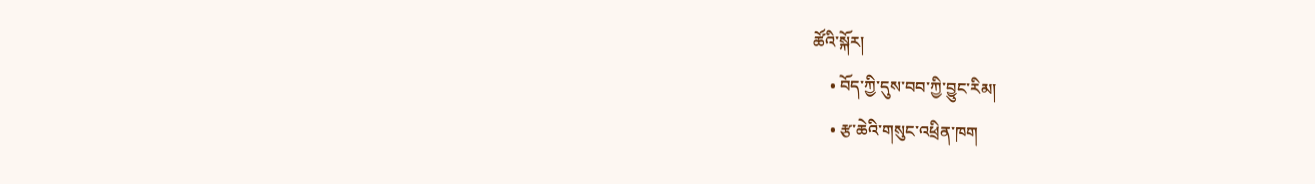ཚོའི་སྐོར།
    • བོད་ཀྱི་དུས་བབ་ཀྱི་བྱུང་རིམ།
    • རྩ་ཆེའི་གསུང་འཕྲིན་ཁག